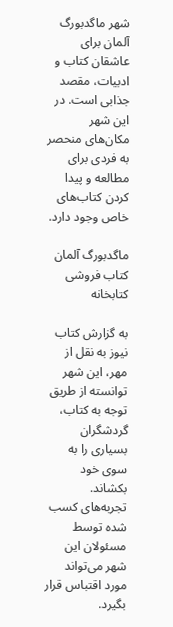شهر ماگدبورگ آلمان برای عاشقان کتاب و ادبیات، مقصد جذابی است. در این شهر مکان‌های منحصر به فردی برای مطالعه و پیدا کردن کتاب‌های خاص وجود دارد.

ماگدبورگ آلمان کتاب فروشی کتابخانه

به گزارش کتاب نیوز به نقل از مهر، این شهر توانسته از طریق توجه به کتاب، گردشگران بسیاری را به سوی خود بکشاند. تجربه‌های کسب شده توسط مسئولان این شهر می‌تواند مورد اقتباس قرار بگیرد.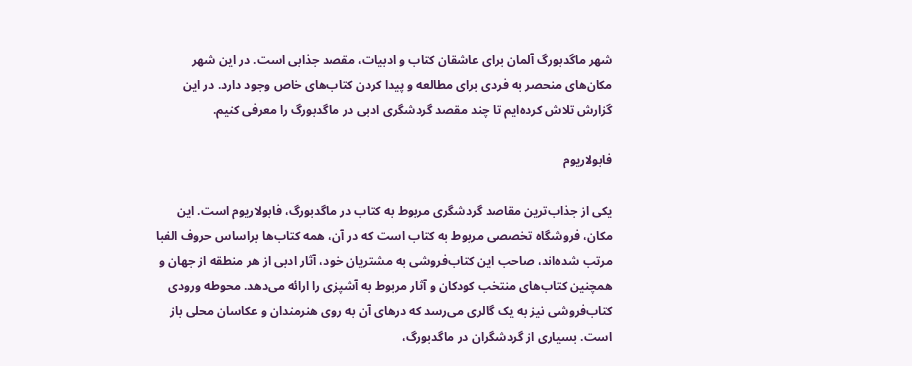شهر ماگدبورگ آلمان برای عاشقان کتاب و ادبیات، مقصد جذابی است. در این شهر مکان‌های منحصر به فردی برای مطالعه و پیدا کردن کتاب‌های خاص وجود دارد. در این گزارش تلاش کرده‌ایم تا چند مقصد گردشگری ادبی در ماگدبورگ را معرفی کنیم.

فابولاریوم

یکی از جذاب‌ترین مقاصد گردشگری مربوط به کتاب در ماگدبورگ، فابولاریوم است. این مکان، فروشگاه تخصصی مربوط به کتاب است که در آن، همه کتاب‌ها براساس حروف الفبا مرتب شده‌اند، صاحب این کتاب‌فروشی به مشتریان خود، آثار ادبی از هر منطقه‌ از جهان و همچنین کتاب‌های منتخب کودکان و آثار مربوط به آشپزی را ارائه می‌دهد. محوطه ورودی کتاب‌فروشی نیز به یک گالری می‌رسد که درهای آن به روی هنرمندان و عکاسان محلی باز است. بسیاری از گردشگران در ماگدبورگ،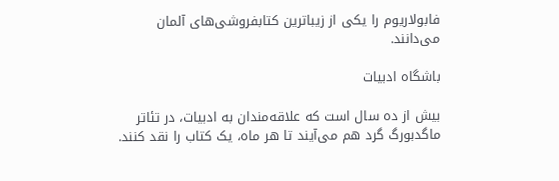فابولاریوم را یکی از زیباترین کتابفروشی‌های آلمان می‌دانند.

باشگاه ادبیات

بیش از ده سال است که علاقه‌مندان به ادبیات، در تئاتر ماگدبورگ گرد هم می‌آیند تا هر ماه، یک کتاب را نقد کنند.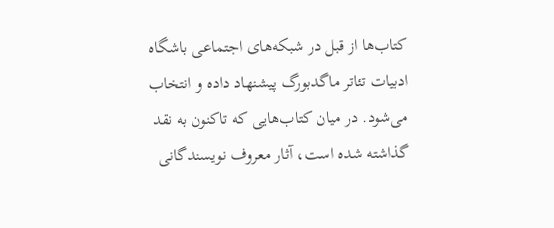کتاب‌ها از قبل در شبکه‌های اجتماعی باشگاه ادبیات تئاتر ماگدبورگ پیشنهاد داده و انتخاب می‌شود. در میان کتاب‌هایی که تاکنون به نقد گذاشته شده است، آثار معروف نویسندگانی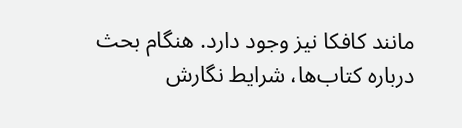مانند کافکا نیز وجود دارد. هنگام بحث درباره کتاب‌ها، شرایط نگارش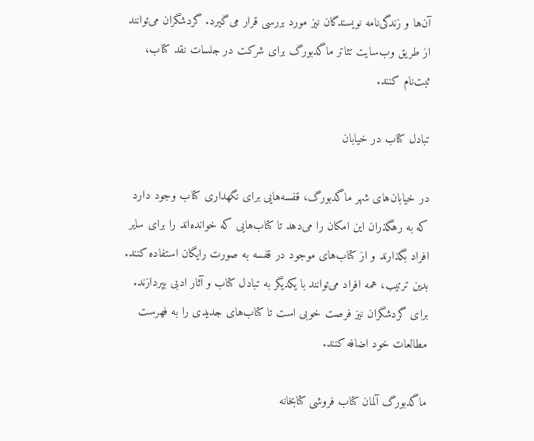آن‌ها و زندگی‌نامه نویسندگان نیز مورد بررسی قرار می‌گیرد. گردشگران می‌توانند از طریق وب‌سایت تئاتر ماگدبورگ برای شرکت در جلسات نقد کتاب، ثبت‌نام کنند.

تبادل کتاب در خیابان

در خیابان‌های شهر ماگدبورگ، قفسه‌هایی برای نگهداری کتاب وجود دارد که به رهگذران این امکان را می‌دهد تا کتاب‌هایی که خوانده‌اند را برای سایر افراد بگذارند و از کتاب‌های موجود در قفسه به صورت رایگان استفاده کنند. بدین‌ ترتیب، همه افراد می‌توانند با یکدیگر به تبادل کتاب و آثار ادبی بپردازند. برای گردشگران نیز فرصت خوبی است تا کتاب‌های جدیدی را به فهرست مطالعات خود اضافه کنند.

ماگدبورگ آلمان کتاب فروشی کتابخانه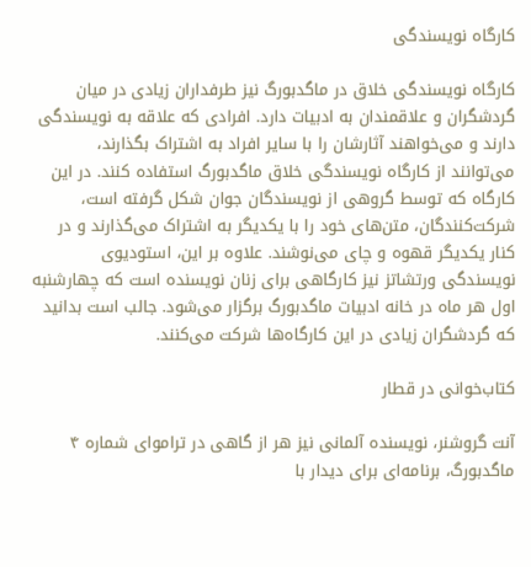کارگاه نویسندگی

کارگاه نویسندگی خلاق در ماگدبورگ نیز طرفداران زیادی در میان گردشگران و علاقمندان به ادبیات دارد. افرادی که علاقه به نویسندگی دارند و می‌خواهند آثارشان را با سایر افراد به اشتراک بگذارند، می‌توانند از کارگاه نویسندگی خلاق ماگدبورگ استفاده کنند. در این کارگاه که توسط گروهی از نویسندگان جوان شکل گرفته است، شرکت‌کنندگان، متن‌های خود را با یکدیگر به اشتراک می‌گذارند و در کنار یکدیگر قهوه و چای می‌نوشند. علاوه بر این، استودیوی نویسندگی ورتشاتز نیز کارگاهی برای زنان نویسنده است که چهارشنبه اول هر ماه در خانه ادبیات ماگدبورگ برگزار می‌شود. جالب است بدانید که گردشگران زیادی در این کارگاه‌ها شرکت می‌کنند.

کتاب‌خوانی در قطار

آنت گروشنر، نویسنده آلمانی نیز هر از گاهی در تراموای شماره ۴ ماگدبورگ، برنامه‌ای برای دیدار با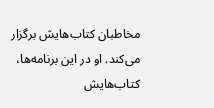مخاطبان کتاب‌هایش برگزار می‌کند. او در این برنامه‌ها، کتاب‌هایش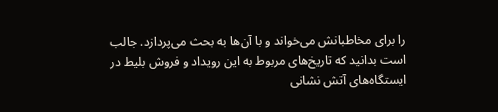را برای مخاطبانش می‌خواند و با آن‌ها به بحث می‌پردازد. جالب است بدانید که تاریخ‌های مربوط به این رویداد و فروش بلیط در ایستگاه‌های آتش نشانی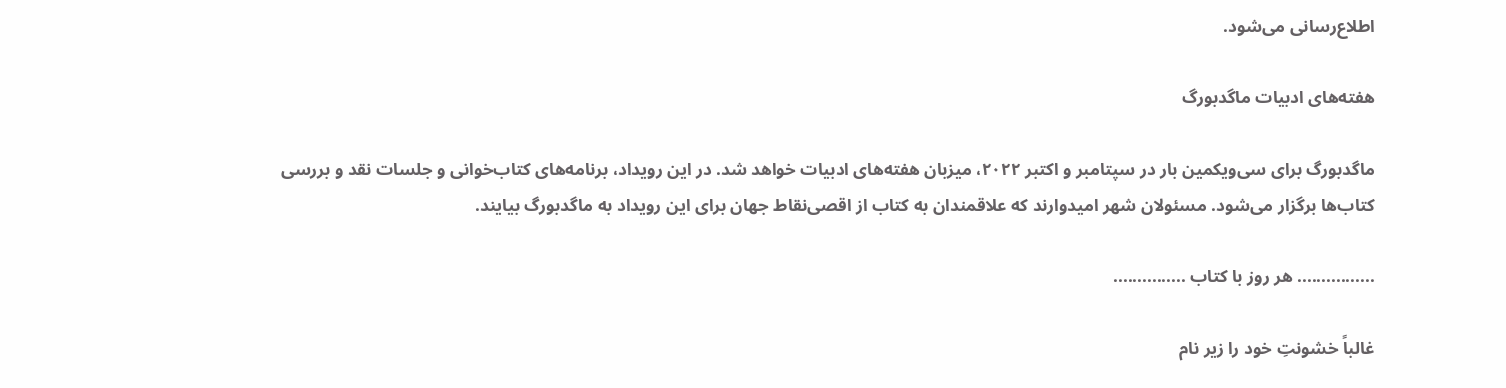اطلاع‌رسانی می‌شود.

هفته‌های ادبیات ماگدبورگ

ماگدبورگ برای سی‌ویکمین بار در سپتامبر و اکتبر ۲۰۲۲، میزبان هفته‌های ادبیات خواهد شد. در این رویداد، برنامه‌های کتاب‌خوانی و جلسات نقد و بررسی کتاب‌ها برگزار می‌شود. مسئولان شهر امیدوارند که علاقمندان به کتاب از اقصی‌نقاط جهان برای این رویداد به ماگدبورگ بیایند.

................ هر روز با کتاب ...............

غالباً خشونتِ خود را زیر نام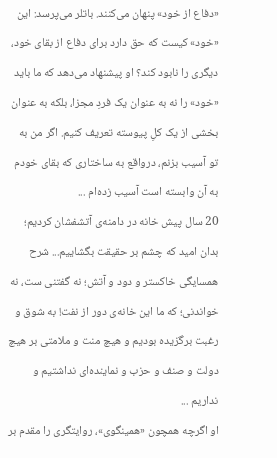«دفاع از خود» پنهان می‌کنند. باتلر می‌پرسد: این «خود» کیست که حق دارد برای دفاع از بقای خود، دیگری را نابود کند؟ او پیشنهاد می‌دهد که ما باید «خود» را نه به عنوان یک فردِ مجزا، بلکه به عنوان بخشی از یک کلِ پیوسته تعریف کنیم. اگر من به تو آسیب بزنم، درواقع به ساختاری که بقای خودم به آن وابسته است آسیب زده‌ام ...
20 سال پیش خانه در دامنه‌ی آتشفشان کردیم؛ بدان امید که چشم بر حقیقت بگشاییم... شرح همسایگی خاکستر و دود و آتش؛ نه گفتنی ست، نه خواندنی؛ که ما این خانه‌ی دور از نفت! به شوق و رغبت برگزیده بودیم و هیچ منت و ملامتی بر هیچ دولت و صنف و حزب و نماینده‌ای نداشتیم و نداریم ...
او اگرچه همچون «همینگوی»، روایتگری را مقدم بر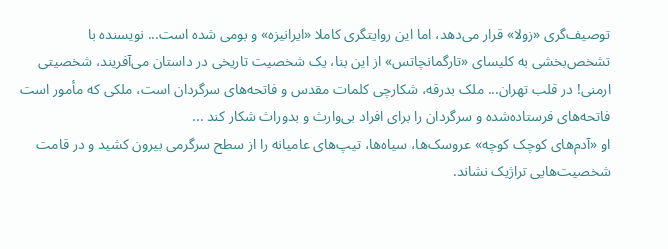توصیف‌گری «زولا» قرار می‌دهد، اما این روایتگری کاملا «ایرانیزه» و بومی شده است... نویسنده با تشخص‌بخشی به کلیسای «تارگمانچاتس» از این بنا، یک شخصیت تاریخی در داستان می‌آفریند، شخصیتی ارمنی! در قلب تهران... ملک بدرقه، شکارچی کلمات مقدس و فاتحه‌های سرگردان است، ملکی که مأمور است فاتحه‌های فرستاده‌شده و سرگردان را برای افراد بی‌وارث و بد‌وراث شکار کند ...
او «آدم‌های کوچک کوچه» عروسک‌ها، سیاه‌ها، تیپ‌های عامیانه را از سطح سرگرمی بیرون کشید و در قامت شخصیت‌هایی تراژیک نشاند.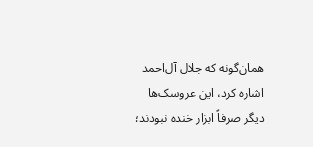همان‌گونه که جلال آل‌احمد اشاره کرد، این عروسک‌ها دیگر صرفاً ابزار خنده نبودند؛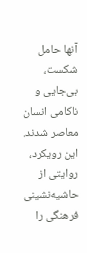آنها حامل شکست، بی‌جایی و ناکامی انسان معاصر شدند. این رویکرد، روایتی از حاشیه‌نشینی فرهنگی را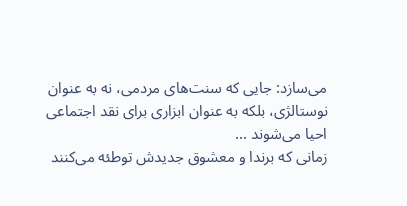می‌سازد: جایی که سنت‌های مردمی، نه به عنوان نوستالژی، بلکه به عنوان ابزاری برای نقد اجتماعی احیا می‌شوند ...
زمانی که برندا و معشوق جدیدش توطئه می‌کنند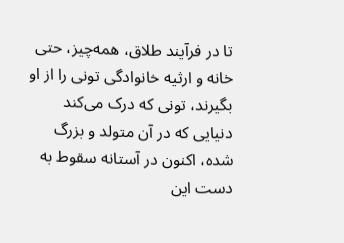تا در فرآیند طلاق، همه‌چیز، حتی خانه و ارثیه‌ خانوادگی تونی را از او بگیرند، تونی که درک می‌کند دنیایی که در آن متولد و بزرگ شده، اکنون در آستانه‌ سقوط به دست این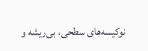نوکیسه‌های سطحی، بی‌ریشه و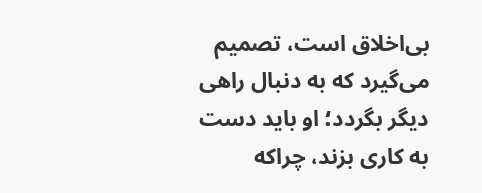بی‌اخلاق است، تصمیم می‌گیرد که به دنبال راهی دیگر بگردد؛ او باید دست به کاری بزند، چراکه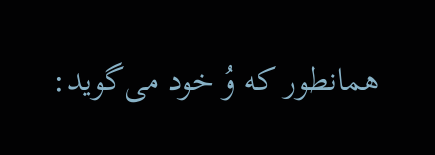همانطور که وُ خود می‌گوید: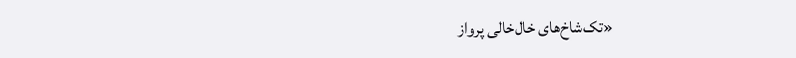«تک‌شاخ‌های خال‌خالی پرواز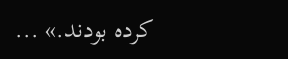کرده بودند.» ...